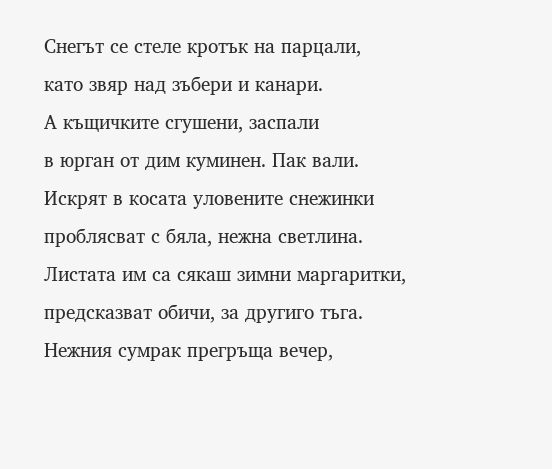Снегът се стеле кротък на парцали,
като звяр над зъбери и канари.
А къщичките сгушени, заспали
в юрган от дим куминен. Пак вали.
Искрят в косата уловените снежинки
проблясват с бяла, нежна светлина.
Листата им са сякаш зимни маргаритки,
предсказват обичи, за другиго тъга.
Нежния сумрак прегръща вечер,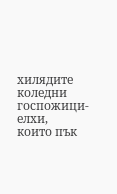хилядите коледни госпожици- елхи,
които пък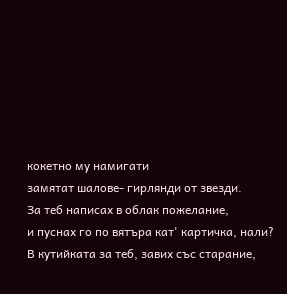кокетно му намигати
замятат шалове- гирлянди от звезди.
За теб написах в облак пожелание,
и пуснах го по вятъра кат' картичка, нали?
В кутийката за теб, завих със старание,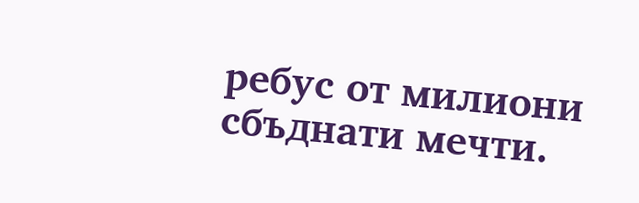ребус от милиони сбъднати мечти.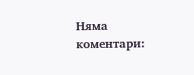Няма коментари: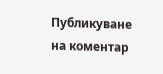Публикуване на коментар